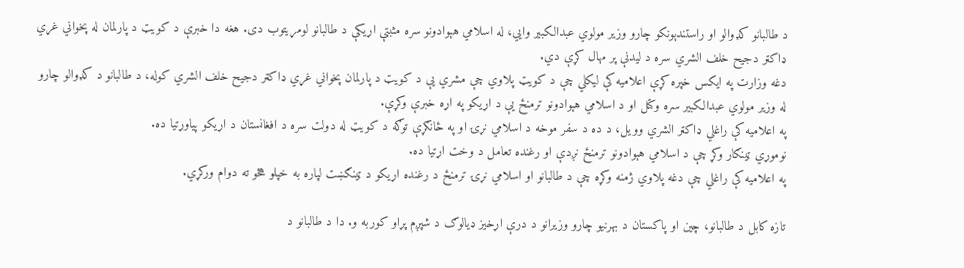د طالبانو کډوالو او راستندېونکو چارو وزیر مولوي عبدالکبیر وایي، له اسلامي هېوادونو سره مثبتې اړیکې د طالبانو لومړیتوب دی. هغه دا خبرې د کویټ د پارلمان له پخواني غړي ډاکټر دجیح خلف الشري سره د لیدنې پر مهال کړې دي.
دغه وزارت په ایکس خپره کړې اعلامیه کې لیکلي چې د کویټ پلاوي چې مشري یې د کویټ د پارلمان پخواني غړي ډاکټر دجیح خلف الشري کوله، د طالبانو د کډوالو چارو له وزیر مولوي عبدالکبیر سره وکتل او د اسلامي هېوادونو ترمنځ یې د اړیکو په اړه خبرې وکړې.
په اعلامیه کې راغلي ډاکټر الشري وویل، د ده د سفر موخه د اسلامي نړۍ او په ځانګړې توګه د کویټ له دولت سره د افغانستان د اړیکو پیاوړتیا ده.
نوموړي ټینګار وکړ چې د اسلامي هېوادونو ترمنځ نږدې او رغنده تعامل د وخت اړتیا ده.
په اعلامیه کې راغلي چې دغه پلاوي ژمنه وکړه چې د طالبانو او اسلامي نړۍ ترمنځ د رغنده اړیکو د ټینګښت لپاره به خپلو هڅو ته دوام ورکړي.

تازه کابل د طالبانو، چین او پاکستان د بهرنیو چارو وزیرانو د درې اړخیز ډیالوګ د شپږم پړاو کوربه و. دا د طالبانو د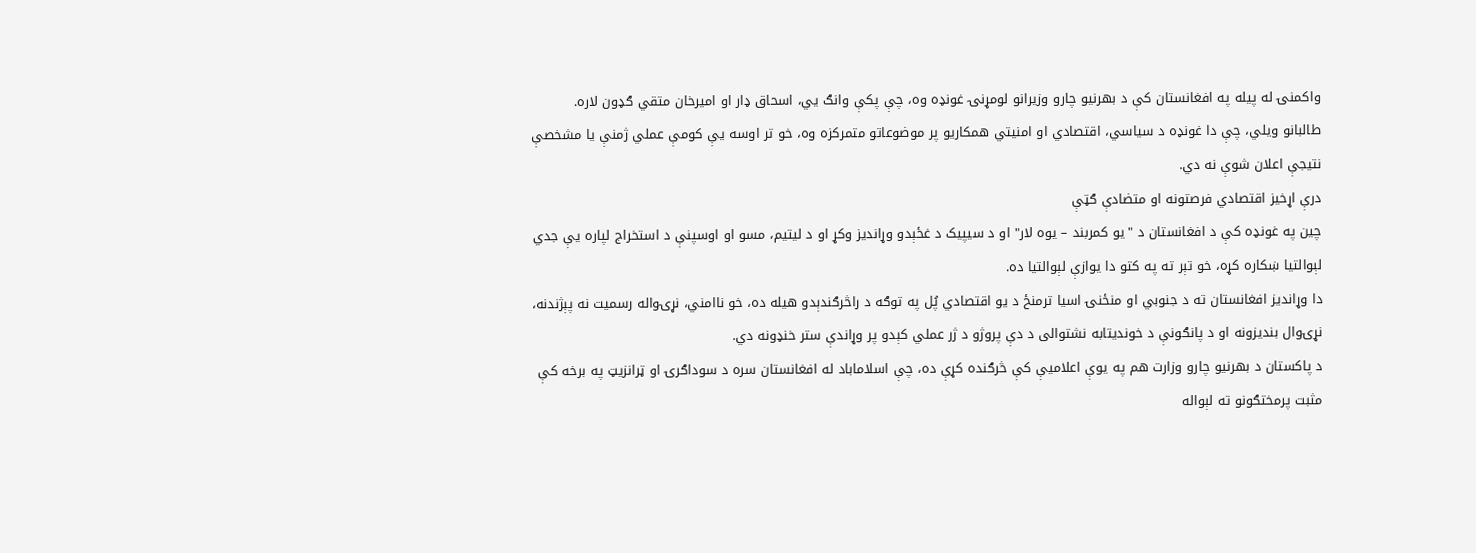واکمنۍ له پیله په افغانستان کې د بهرنیو چارو وزیرانو لومړنۍ غونډه وه، چې پکې وانګ يي، اسحاق ډار او امیرخان متقي ګډون لاره.
طالبانو ویلي، چې دا غونډه د سیاسي، اقتصادي او امنیتي همکاریو پر موضوعاتو متمرکزه وه، خو تر اوسه یې کومې عملي ژمنې یا مشخصې نتیجې اعلان شوې نه دي.
درې اړخیز اقتصادي فرصتونه او متضادې ګټې
چین په غونډه کې د افغانستان د "یو کمربند – یوه لار" او د سیپیک د غځېدو وړاندیز وکړ او د لیتیم، مسو او اوسپنې د استخراج لپاره یې جدي لېوالتیا ښکاره کړه، خو تېر ته په کتو دا یوازې لېوالتیا ده.
دا وړاندیز افغانستان ته د جنوبي او منځنۍ اسیا ترمنځ د یو اقتصادي پُل په توګه د راڅرګندېدو هیله ده، خو ناامني، نړۍواله رسمیت نه پېژندنه، نړۍوال بندیزونه او د پانګونې د خوندیتابه نشتوالی د دې پروژو د ژر عملي کېدو پر وړاندې ستر خنډونه دي.
د پاکستان د بهرنیو چارو وزارت هم په یوې اعلامیې کې څرګنده کړې ده، چې اسلاماباد له افغانستان سره د سوداګرۍ او ټرانزیټ په برخه کې مثبت پرمختګونو ته لېواله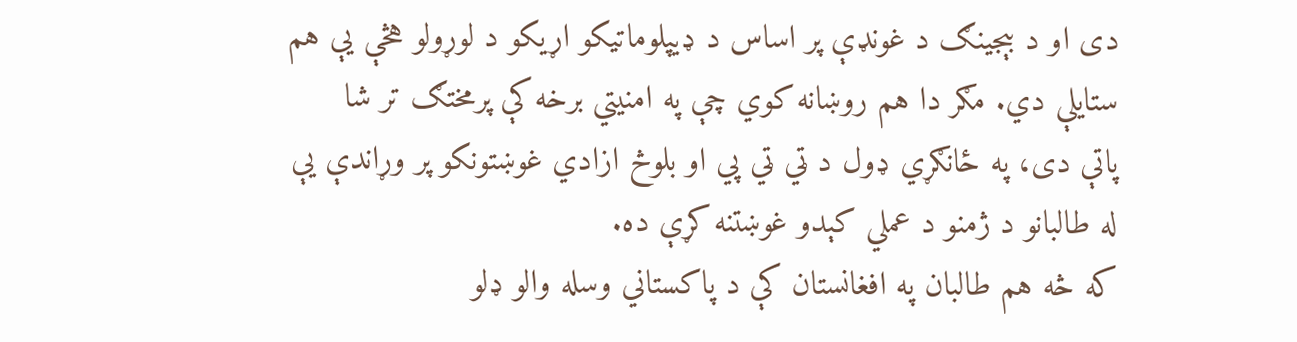دی او د بېجینګ د غونډې پر اساس د ډیپلوماتیکو اړیکو د لوړولو هڅې یې هم ستایلې دي. مګر دا هم روښانه کوي چې په امنیتي برخه کې پرمختګ تر شا پاتې دی، په ځانګړي ډول د ټي ټي پي او بلوڅ ازادي غوښتونکو پر وړاندې یې له طالبانو د ژمنو د عملي کېدو غوښتنه کړې ده.
که څه هم طالبان په افغانستان کې د پاکستاني وسله والو ډلو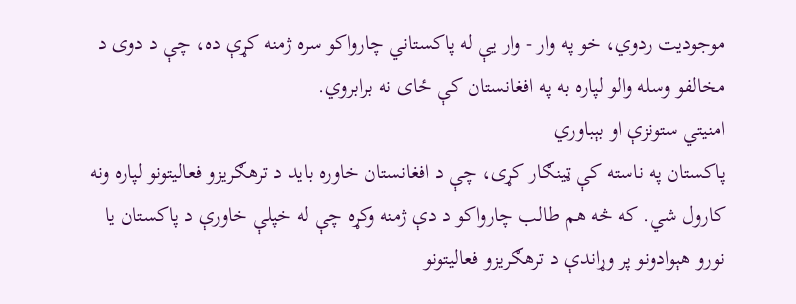موجودیت ردوي، خو په وار - وار یې له پاکستاني چارواکو سره ژمنه کړې ده، چې د دوی د مخالفو وسله والو لپاره به په افغانستان کې ځای نه برابروي.
امنیتي ستونزې او بېباوري
پاکستان په ناسته کې ټینګار کړی، چې د افغانستان خاوره باید د ترهګریزو فعالیتونو لپاره ونه کارول شي. که څه هم طالب چارواکو د دې ژمنه وکړه چې له خپلې خاورې د پاکستان یا نورو هېوادونو پر وړاندې د ترهګریزو فعالیتونو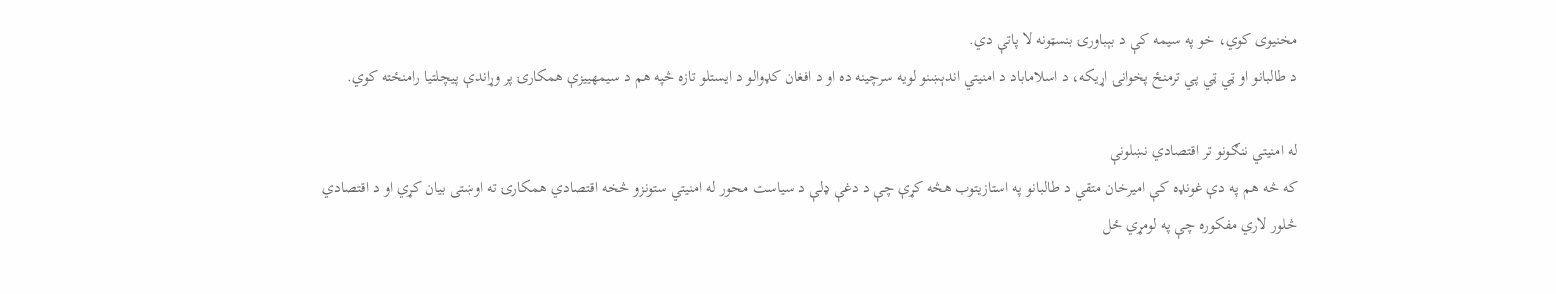مخنیوی کوي، خو په سیمه کې د بېباورۍ بنسټونه لا پاتې دي.
د طالبانو او ټي ټي پي ترمنځ پخوانۍ اړیکه، د اسلاماباد د امنیتي اندېښنو لویه سرچینه ده او د افغان کډوالو د ایستلو تازه څپه هم د سیمهییزې همکارۍ پر وړاندې پیچلتیا رامنځته کوي.

له امنیتي ننګونو تر اقتصادي نښلونې
که څه هم په دې غونډه کې امیرخان متقي د طالبانو په استازیتوب هڅه کړې چې د دغې ډلې د سیاست محور له امنیتي ستونزو څخه اقتصادي همکارۍ ته اوښتی بیان کړي او د اقتصادي څلور لاري مفکوره چې په لومړي ځل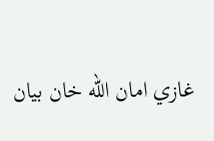غازي امان الله خان بیان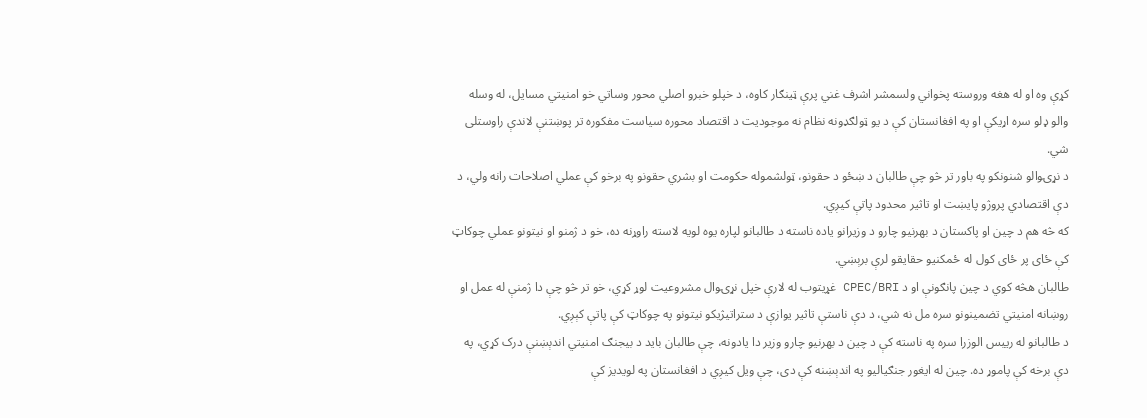کړې وه او له هغه وروسته پخواني ولسمشر اشرف غني پرې ټینګار کاوه، د خپلو خبرو اصلي محور وساتي خو امنیتي مسایل، له وسله والو ډلو سره اړیکې او په افغانستان کې د یو ټولګډونه نظام نه موجودیت د اقتصاد محوره سیاست مفکوره تر پوښتنې لاندې راوستلی شي.
د نړۍوالو شنونکو په باور تر څو چې طالبان د ښځو د حقونو، ټولشموله حکومت او بشري حقونو په برخو کې عملي اصلاحات رانه ولي، د دې اقتصادي پروژو پایښت او تاثیر محدود پاتې کیږي.
که څه هم د چین او پاکستان د بهرنیو چارو د وزیرانو یاده ناسته د طالبانو لپاره یوه لویه لاسته راوړنه ده، خو د ژمنو او نیتونو عملي چوکاټ کې ځای پر ځای کول له ځمکنیو حقایقو لرې برېښي.
طالبان هڅه کوي د چین پانګونې او د CPEC/BRI غړیتوب له لارې خپل نړۍوال مشروعیت لوړ کړي، خو تر څو چې دا ژمنې له عمل او روښانه امنیتي تضمینونو سره مل نه شي، د دې ناستې تاثیر یوازې د ستراتیژیکو نیتونو په چوکاټ کې پاتې کېږي.
د طالبانو له رییس الوزرا سره په ناسته کې د چین د بهرنیو چارو وزیر دا یادونه، چې طالبان باید د بیجنګ امنیتي اندېښنې درک کړي، په دې برخه کې پاموړ ده. چین له ایغور جنګیالیو په اندېښنه کې دی، چې ویل کیږي د افغانستان په لویدیز کې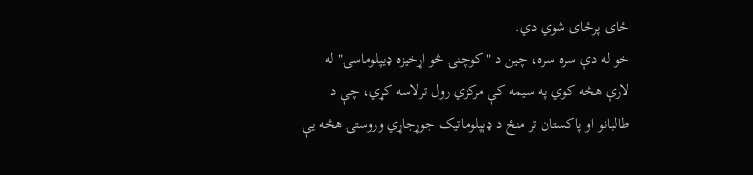ځای پرځای شوي دي.
خو له دې سره سره، چین د "کوچنۍ څو اړخیزه ډیپلوماسۍ" له لارې هڅه کوي په سیمه کې مرکزي رول ترلاسه کړي، چې د طالبانو او پاکستان تر منځ د ډېپلوماتیک جوړجاړي وروستۍ هڅه یې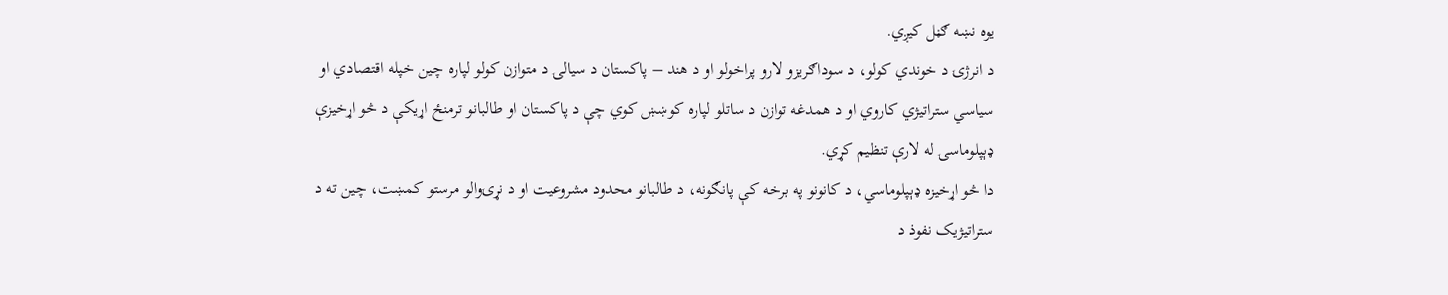یوه نښه ګڼل کیږي.
د انرژۍ د خوندي کولو، د سوداګریزو لارو پراخولو او د هند – پاکستان د سیالۍ د متوازن کولو لپاره چین خپله اقتصادي او سیاسي ستراتیژي کاروي او د همدغه توازن د ساتلو لپاره کوښښ کوي چې د پاکستان او طالبانو ترمنځ اړیکې د څو اړخیزې ډېپلوماسۍ له لارې تنظیم کړي.
دا څو اړخیزه ډېپلوماسي، د کانونو په برخه کې پانګونه، د طالبانو محدود مشروعیت او د نړۍوالو مرستو کمښت، چین ته د ستراتیژیک نفوذ د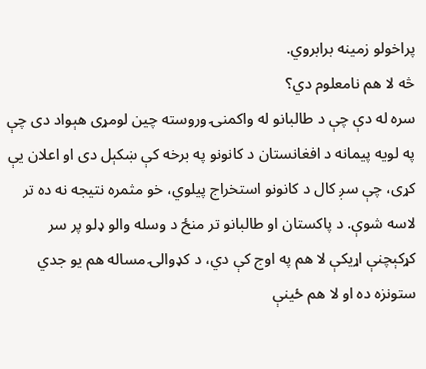پراخولو زمینه برابروي.
څه لا هم نامعلوم دي؟
سره له دې چې د طالبانو له واکمنۍ وروسته چین لومړی هېواد دی چې په لویه پیمانه د افغانستان د کانونو په برخه کې ښکېل دی او اعلان یې کړی، چې سږ کال د کانونو استخراج پیلوي، خو مثمره نتیجه نه ده تر لاسه شوې. د پاکستان او طالبانو تر منځ د وسله والو ډلو پر سر کړکېچنې اړیکې لا هم په اوج کې دي، د کډوالۍ مساله هم یو جدي ستونزه ده او لا هم ځینې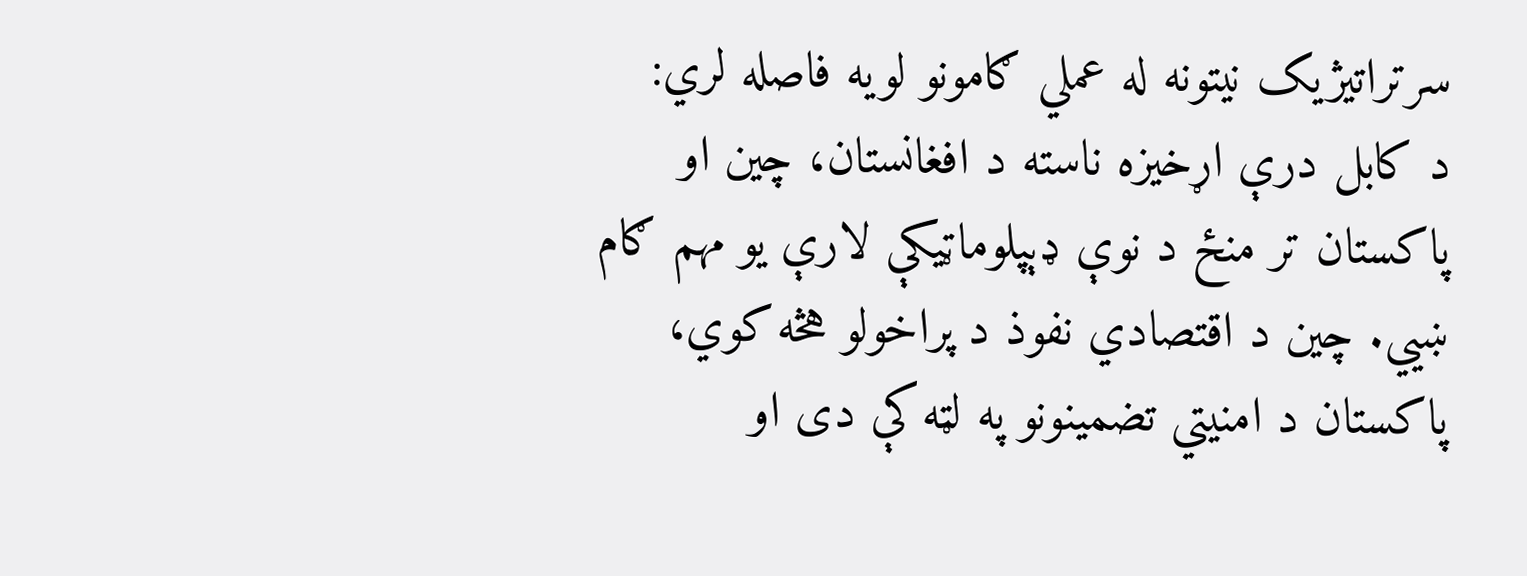سرتراتیژیک نیتونه له عملي ګامونو لویه فاصله لري:
د کابل درې اړخیزه ناسته د افغانستان، چین او پاکستان تر منځ د نوې ډېپلوماټیکې لارې یو مهم ګام ښيي. چین د اقتصادي نفوذ د پراخولو هڅه کوي، پاکستان د امنیتي تضمینونو په لټه کې دی او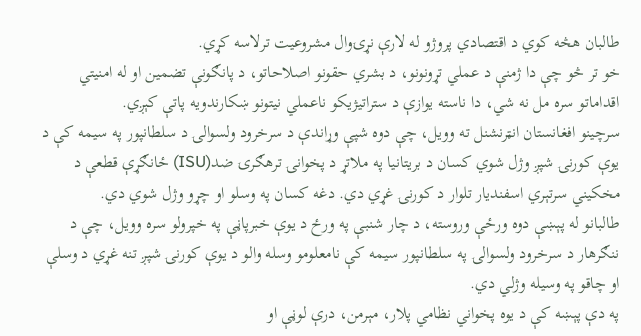طالبان هڅه کوي د اقتصادي پروژو له لارې نړۍوال مشروعیت ترلاسه کړي.
خو تر څو چې دا ژمنې د عملي تړونونو، د بشري حقونو اصلاحاتو، د پانګونې تضمین او له امنیتي اقداماتو سره مل نه شي، دا ناسته یوازې د ستراتیژیکو ناعملي نیتونو ښکارندویه پاتې کېږي.
سرچینو افغانستان انټرنشنل ته وویل، چې دوه شپې وړاندې د سرخرود ولسوالۍ د سلطانپور په سیمه کې د یوې کورنۍ شپږ وژل شوي کسان د بریتانیا په ملاتړ د پخوانۍ ترهګرۍ ضد(ISU) ځانګړې قطعې د مخکیني سرتېري اسفندیار تلوار د کورنۍ غړي دي. دغه کسان په وسلو او چړو وژل شوي دي.
طالبانو له پېښې دوه ورځې وروسته، د چار شنبې په ورځ د یوې خبرپاڼې په خپرولو سره وویل، چې د ننګرهار د سرخرود ولسوالۍ په سلطانپور سیمه کې نامعلومو وسله والو د یوې کورنۍ شپږ تنه غړي د وسلې او چاقو په وسیله وژلي دي.
په دې پېښه کې د یوه پخواني نظامي پلار، مېرمن، درې لوڼې او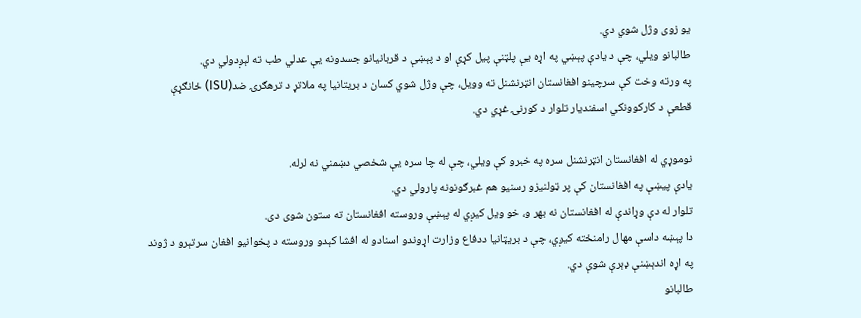یو زوی وژل شوي دي.
طالبانو ویلي، چې د یادې پېښي په اړه یې پلټنې پیل کړې او د پېښې د قربانیانو جسدونه یې عدلي طب ته لېږدولي دي.
په ورته وخت کې سرچینو افغانستان انټرنشنل ته وویل، چې وژل شوي کسان د بریتانیا په ملاتړ د ترهګرۍ ضد(ISU) ځانګړې قطعې د کارکوونکي اسفندیار تلوار د کورنۍ غړي دي.

نوموړي له افغانستان انټرنشنل سره په خبرو کې ویلي، چې له چا سره یې شخصي دښمني نه لرله.
یادې پیښې په افغانستان کې پر ټولنیزو رسنیو هم غبرګونونه پارولي دي.
تلوار له دې وړاندې له افغانستان نه بهر و، خو ویل کیږي له پېښې وروسته افغانستان ته ستون شوی دی.
دا پېښه داسې مهال رامنځته کیږي، چې د بریټانیا ددفاع وزارت اړوندو اسنادو له افشا کېدو وروسته د پخوانیو افغان سرتېرو د ژوند په اړه اندېښنې ډېرې شوې دي.
طالبانو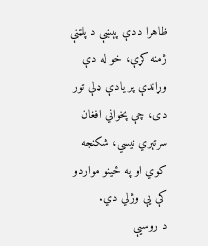ظاهرا ددې پېښې د پلټنې ژمنه کړې، خو له دې وړاندې پر یادې ډلې تور دی، چې پخواني افغان سرتېري نیسي، شکنجه کوي او په ځینو مواردو کې یې وژلي دي.
د روسیې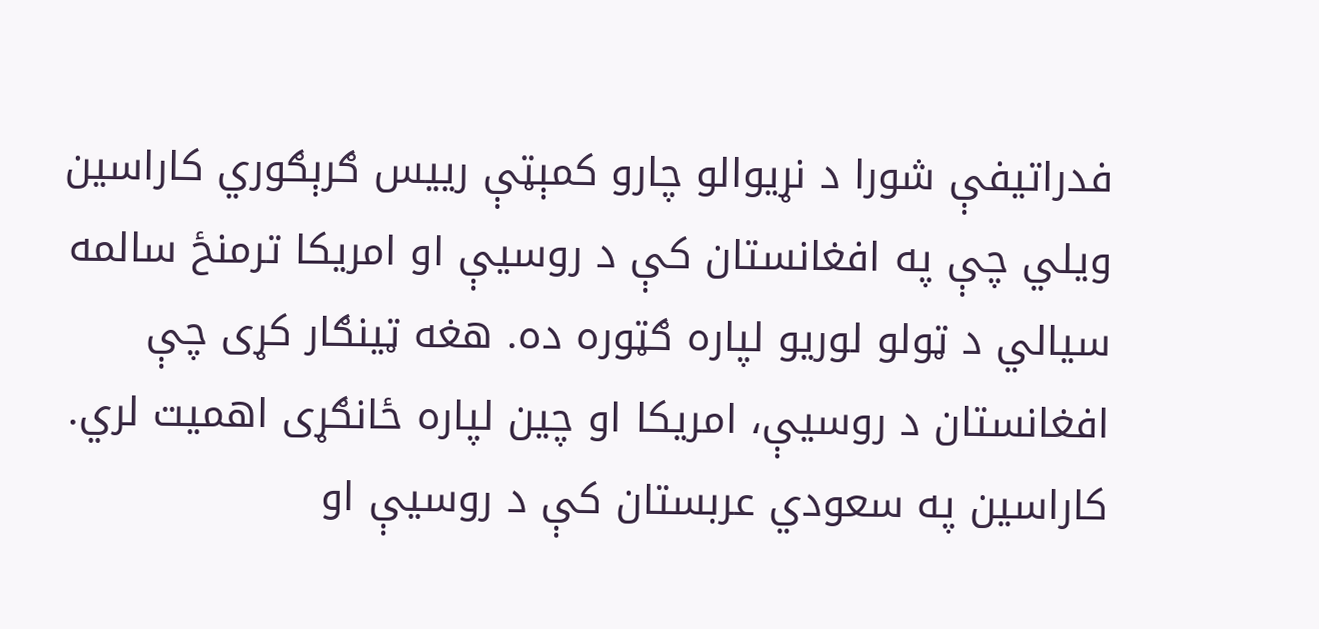فدراتیفې شورا د نړیوالو چارو کمېټې رییس ګرېګوري کاراسین ویلي چې په افغانستان کې د روسیې او امریکا ترمنځ سالمه سیالي د ټولو لوریو لپاره ګټوره ده. هغه ټینګار کړی چې افغانستان د روسیې، امریکا او چین لپاره ځانګړی اهمیت لري.
کاراسین په سعودي عربستان کې د روسیې او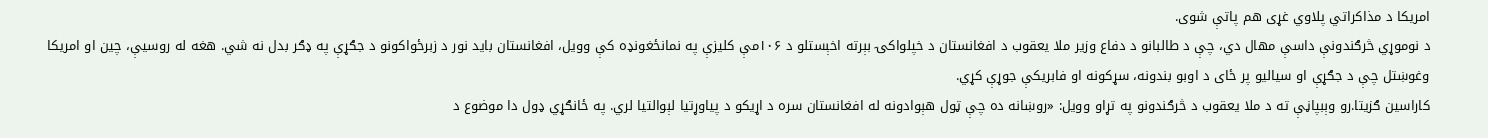امریکا د مذاکراتي پلاوي غړی هم پاتې شوی.
د نوموړي څرګندونې داسې مهال دي، چې د طالبانو د دفاع وزیر ملا یعقوب د افغانستان د خپلواکۍ بېرته اخېستلو د ۱۰۶مې کلیزې په نمانځغونډه کې وویل، افغانستان باید نور د زبرځواکونو د جګړې په ډګر بدل نه شي. هغه له روسیې، چین او امریکا وغوښتل چې د جګړې او سیالیو پر ځای د اوبو بندونه، سړکونه او فابریکې جوړې کړي.
کاراسین ګزیتا.رو وېبپاڼې ته د ملا یعقوب د څرګندونو په تړاو وویل: «روښانه ده چې ټول هېوادونه له افغانستان سره د اړیکو د پیاوړتیا لېوالتیا لري. په ځانګړي ډول دا موضوع د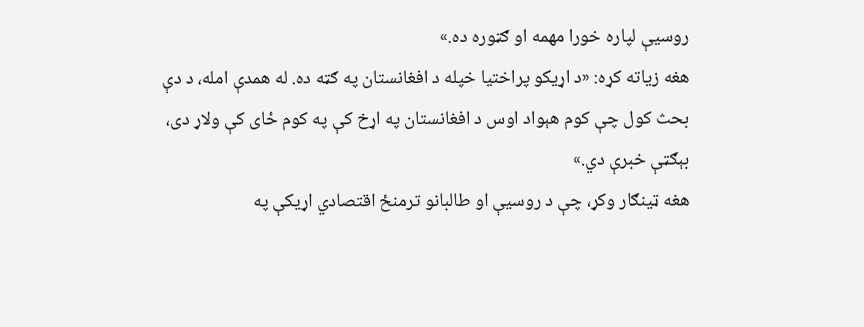روسیې لپاره خورا مهمه او ګټوره ده.»
هغه زیاته کړه: «د اړیکو پراختیا خپله د افغانستان په ګټه ده. له همدې امله، د دې بحث کول چې کوم هېواد اوس د افغانستان په اړخ کې په کوم ځای کې ولاړ دی، بېګټې خبرې دي.»
هغه ټینګار وکړ، چې د روسیې او طالبانو ترمنځ اقتصادي اړیکې په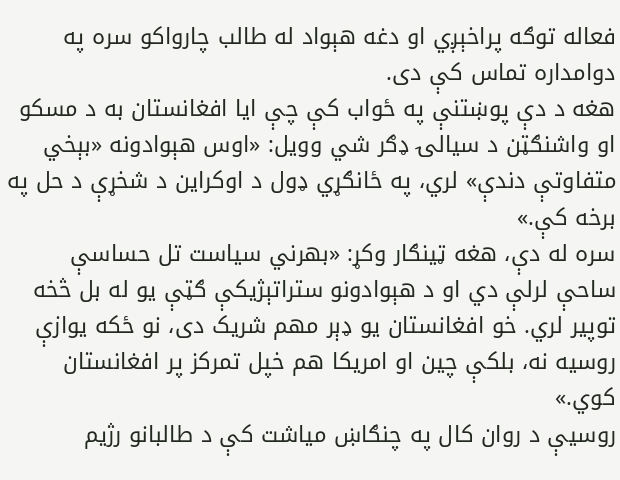فعاله توګه پراخېږي او دغه هېواد له طالب چارواکو سره په دوامداره تماس کې دی.
هغه د دې پوښتنې په ځواب کې چې ایا افغانستان به د مسکو او واشنګټن د سیالۍ ډګر شي وویل: «اوس هېوادونه «بېخي متفاوتې دندې» لري، په ځانګړي ډول د اوکراین د شخړې د حل په برخه کې.»
سره له دې، هغه ټینګار وکړ: «بهرني سیاست تل حساسې ساحې لرلې دي او د هېوادونو ستراتېژیکې ګټې یو له بل څخه توپیر لري. خو افغانستان یو ډېر مهم شریک دی، نو ځکه یوازې روسیه نه، بلکې چین او امریکا هم خپل تمرکز پر افغانستان کوي.»
روسیې د روان کال په چنګاښ میاشت کې د طالبانو رژیم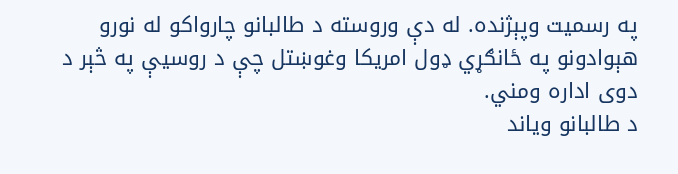په رسمیت وپېژنده. له دې وروسته د طالبانو چارواکو له نورو هېوادونو په ځانګړي ډول امریکا وغوښتل چې د روسیې په څېر د دوی اداره ومني.
د طالبانو ویاند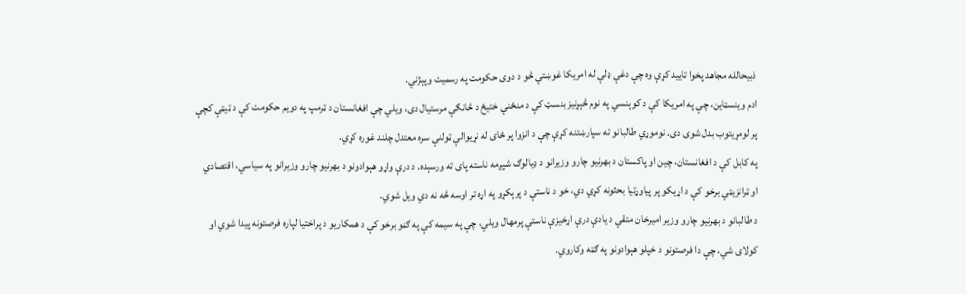ذبیحالله مجاهد پخوا تایید کړې وه چې دغې ډلې له امریکا غوښتي څو د دوی حکومت په رسمیت وپېژني.
ادم وینسټاین، چې په امریکا کې د کوېنسي په نوم څېړنیز بنسټ کې د منځني ختیځ د څانګې مرستیال دی، ویلي چې افغانستان د ټرمپ په دویم حکومت کې د ټیټې کچې پر لومړیتوب بدل شوی دی. نوموړي طالبانو ته سپارښتنه کړې چې د انزوا پر ځای له نړیوالې ټولنې سره معتدل چلند غوره کړي.
په کابل کې د افغانستان، چین او پاکستان د بهرنیو چارو وزیرانو د ډیالوګ شپږمه ناسته پای ته ورسېده. د درې واړو هېوادونو د بهرنیو چارو وزیرانو په سیاسي، اقتصادي او ټرانزیټي برخو کې د اړیکو پر پیاوړتیا بحثونه کړي دي، خو د ناستې د پرېکړو په اړه تر اوسه څه نه دي ویل شوي.
د طالبانو د بهرنیو چارو وزیر امیرخان متقي د یادې درې اړخیزې ناستې پرمهال ویلي، چې په سیمه کې په ګڼو برخو کې د همکاریو د پراختیا لپاره فرصتونه پیدا شوي او کولای شي، چې دا فرصتونو د خپلو هېوادونو په ګټه وکاروي.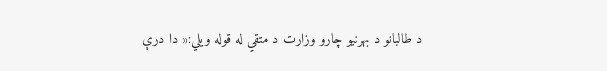د طالبانو د بهرنیو چارو وزارت د متقي له قوله ویلي:« دا درې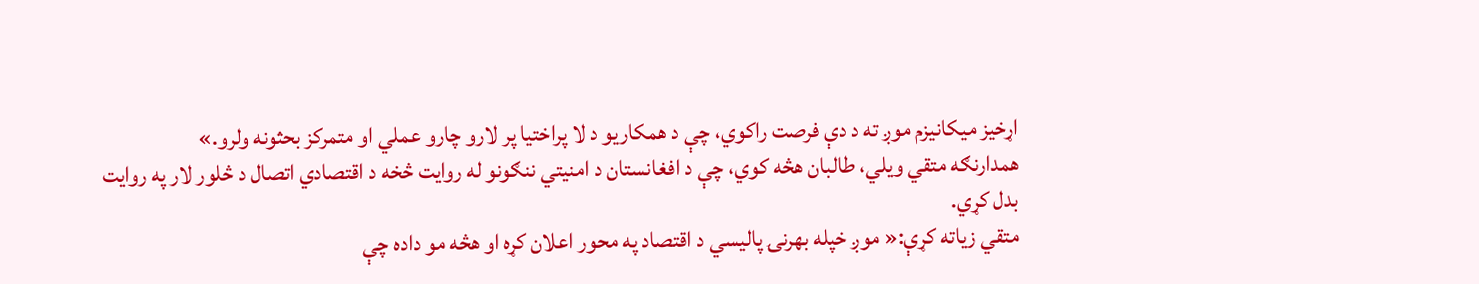اړخیز میکانیزم موږ ته د دې فرصت راکوي، چې د همکاریو د لا پراختیا پر لارو چارو عملي او متمرکز بحثونه ولرو.»
همدارنګه متقي ویلي، طالبان هڅه کوي، چې د افغانستان د امنیتي ننګونو له روایت څخه د اقتصادي اتصال د څلور لار په روایت بدل کړي.
متقي زیاته کړې:« موږ خپله بهرنۍ پالیسي د اقتصاد په محور اعلان کړه او هڅه مو داده چې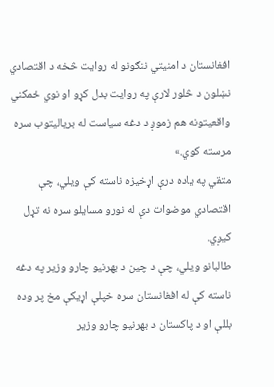افغانستان د امنیتي ننګونو له روایت څخه د اقتصادي نښلون د څلور لارې په روایت بدل کړو او نوي ځمکني واقعیتونه هم زموږ د دغه سیاست له بریالیتوب سره مرسته کوي.»
متقي په یاده درې اړخیزه ناسته کې ویلي، چې اقتصادي موضوات دې له نورو مسایلو سره نه تړل کیږي.
طالبانو ویلي، چې د چین د بهرنیو چارو وزیر په دغه ناسته کې له افغانستان سره خپلې اړیکې مخ پر وده بللې او د پاکستان د بهرنیو چارو وزیر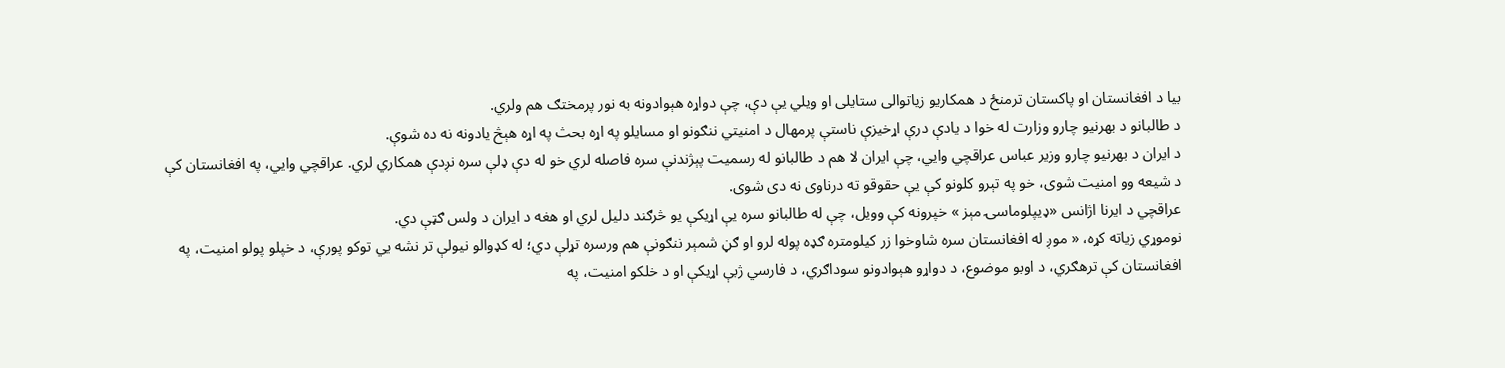بیا د افغانستان او پاکستان ترمنځ د همکاریو زیاتوالی ستایلی او ویلي یې دې، چې دواړه هېوادونه به نور پرمختګ هم ولري.
د طالبانو د بهرنیو چارو وزارت له خوا د یادې درې اړخیزې ناستې پرمهال د امنیتي ننګونو او مسایلو په اړه بحث په اړه هېڅ یادونه نه ده شوې.
د ایران د بهرنیو چارو وزیر عباس عراقچي وايي، چې ایران لا هم د طالبانو له رسمیت پېژندنې سره فاصله لري خو له دې ډلې سره نږدې همکاري لري. عراقچي وايي، په افغانستان کې د شیعه وو امنیت شوی، خو په تېرو کلونو کې یې حقوقو ته درناوی نه دی شوی.
عراقچي د ایرنا اژانس «ډیپلوماسۍ مېز » خپرونه کې وویل، چې له طالبانو سره یې اړیکې یو څرګند دلیل لري او هغه د ایران د ولس ګټې دي.
نوموړي زیاته کړه، « موږ له افغانستان سره شاوخوا زر کیلومتره ګډه پوله لرو او ګڼ شمېر ننګونې هم ورسره تړلې دي؛ له کډوالو نیولې تر نشه يي توکو پورې، د خپلو پولو امنیت، په افغانستان کې ترهګري، د اوبو موضوع، د دواړو هېوادونو سوداګري، د فارسي ژبې اړیکې او د خلکو امنیت، په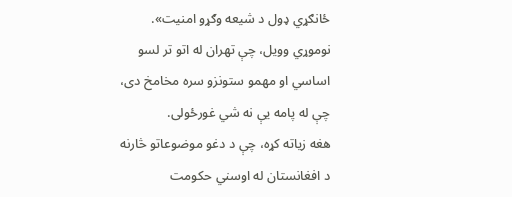ځانګړي ډول د شیعه وګړو امنیت».
نوموړي وویل، چې تهران له اتو تر لسو اساسي او مهمو ستونزو سره مخامخ دی، چې له پامه یې نه شي غورځولی.
هغه زیاته کړه، چې د دغو موضوعاتو څارنه د افغانستان له اوسني حکومت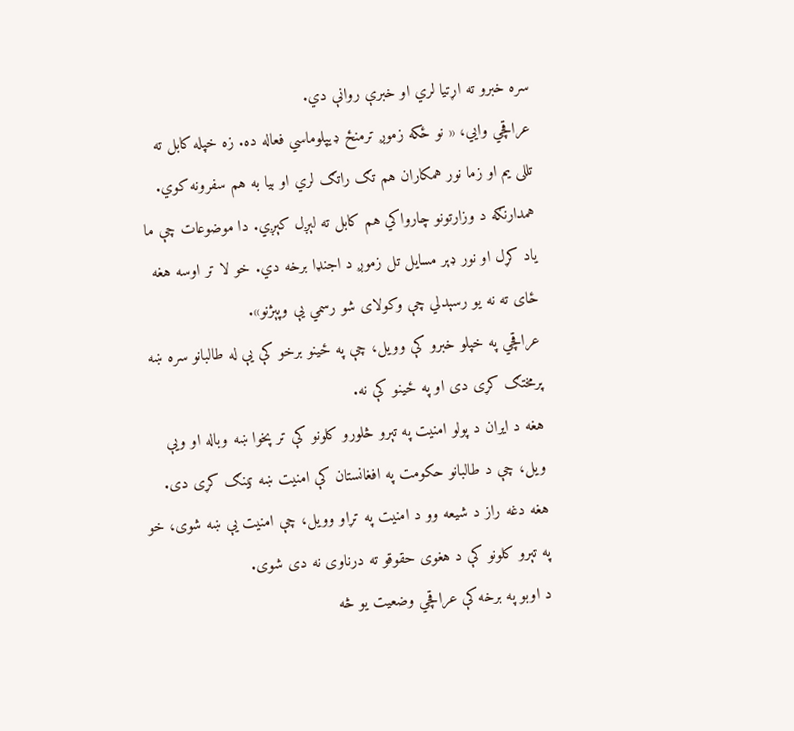سره خبرو ته اړتيا لري او خبرې روانې دي.
عراقچي وايي، « نو ځکه زموږ ترمنځ ډيپلوماسي فعاله ده. زه خپله کابل ته تللی یم او زما نور همکاران هم تګ راتګ لري او بیا به هم سفرونه کوي. همدارنګه د وزارتونو چارواکي هم کابل ته لېږل کېږي. دا موضوعات چې ما یاد کړل او نور ډېر مسایل تل زموږ د اجنډا برخه دي. خو لا تر اوسه هغه ځای ته نه یو رسېدلي چې وکولای شو رسمي یې وپېژنو».
عراقچي په خپلو خبرو کې وویل، چې په ځینو برخو کې یې له طالبانو سره ښه پرمختګ کړی دی او په ځینو کې نه.
هغه د ایران د پولو امنیت په تېرو څلورو کلونو کې تر پخوا ښه وباله او ویې ویل، چې د طالبانو حکومت په افغانستان کې امنیت ښه ټینګ کړی دی.
هغه دغه راز د شیعه وو د امنیت په تړاو وویل، چې امنیت یې ښه شوی، خو په تېرو کلونو کې د هغوی حقوقو ته درناوی نه دی شوی.
د اوبو په برخه کې عراقچي وضعیت یو څه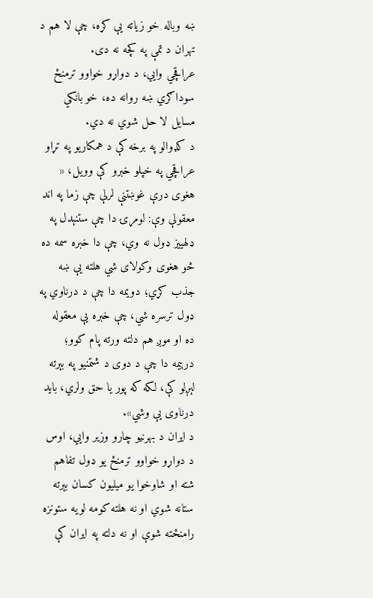ښه وباله خو زیاته یې کړه، چې لا هم د تهران د تمې په کچه نه دی.
عراقچي وايي، د دواړو خواوو ترمنځ سوداګري ښه روانه ده، خو بانکي مسایل لا حل شوي نه دي.
د کډوالو په برخه کې د همکاریو په تړاو عراقچي په خپلو خبرو کې وویل، « هغوی درې غوښتنې لرلې چې زما په اند معقولې وې: لومړۍ دا چې ستنېدل په ډلهییز ډول نه وي، چې دا خبره سمه ده څو هغوی وکولای شي هلته یې ښه جذب کړي؛ دویمه دا چې د درناوي په ډول ترسره شي، چې خبره یې معقوله ده او موږ هم دلته ورته پام کوو؛ درېیمه دا چې د دوی د شتمنیو په بېرته لېږلو کې، لکه که پور یا حق ولري، باید درناوی یې وشي».
د ایران د بهرنیو چارو وزیر وايي، اوس د دواړو خواوو ترمنځ یو ډول تفاهم شته او شاوخوا یو میلیون کسان بېرته ستانه شوي او نه هلته کومه لویه ستونزه رامنځته شوې او نه دلته په ایران کې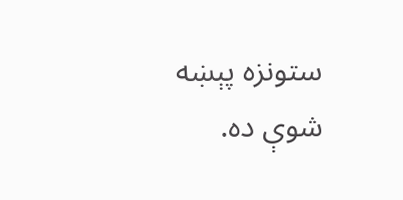ستونزه پېښه شوې ده.